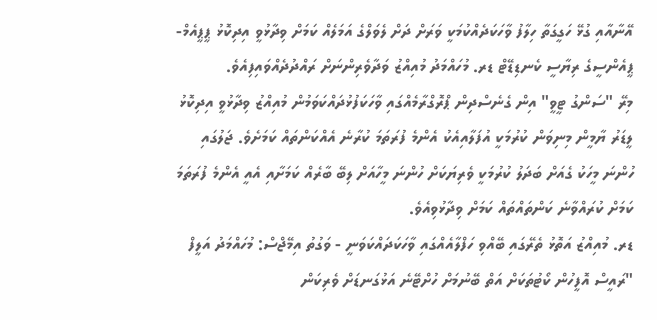އޭނާއާއި ގުޅޭ ހަގީގަތާ ހިލާފު ވާހަކަދެއްކުމަކީ ވަރަށް ދަށް ލެވަލްގެ އަމަލެއް ކަމަށް ވިދާޅުވީ އިދިކޮޅު ޕީޕީއެމް-ޕީއެންސީގެ ރިޔާސީ ކެނޑިޑޭޓް ޑރ. މުހައްމަދު މުއިއްޒު ވަދާވެރިންނަށް ރައްދުދެއްވައިފިއެވެ.
މިރޭ "ސަންގު ޓީވީ" އިން ގެނެސްދިން ޕްރޮގްރާމެއްގައި ވާހަކަފުޅުދައްކަވަމުން މުއިއްޒު ވިދާޅުވީ އިދިކޮޅު ލީޑަރު ޔާމީން މިނިވަން ކުރުމަކީ އުފަލާއިއެކު އެންމެ ފުރަތަމަ ކުރާނެ އެއްކަންތައް ކަމަށެވެ. ޖަލުގައި ހުންނަ މީހަކު ގެއަށް ބަދަލު ކުރުމަކީ ވެރިޔަކަށް ހުންނަ މީހާއަށް ލިބޭ ބާރެއް ކަމަށާއި އެއީ އެންމެ ފުރަތަމަ ކަމަށް ކުރައްވާނެ ކަންތައްތައް ކަމަށް ވިދާޅުވިއެވެ.
ޑރ. މުއިއްޒު އަތޮޅު ތެރޭގައި ބޭއްވި ހަފްލާއެއްގައި ވާހަކަދައްކަވަނީ - ވަގުތު އިމޭޖްސް: މުހައްމަދު އަލީފް
"ރައީސް އޮފީހުން ކޯޓުތަކަށް އަތް ބޭނުމަށް ހުށްޓޭނެ އަޅުގަނޑަށް ވެރިކަން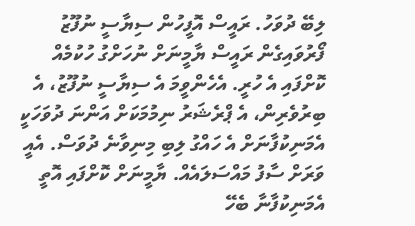ލިބޭ ދުވަހު. ރައީސް އޮފީހުން ސިޔާސީ ނުފޫޒު ފޯރުވައިގެން ރައީސް ޔާމީނަށް ނުހަށްގު ހުކުމެއް ކޮށްފައި އެ ހުރީ. އެހެންވީމަ އެ ސިޔާސީ ނުފޫޒު، އެ ބިރުވެރިން، އެ ޕްރެޝަރު ނިމުމަކަށް އަންނަ ދުވަހަކީ އެމަނިކުފާނަށް އެ ހައްގު ލިބި މިނިވާނެ ދުވަސް. އެއީ ވަރަށް ސާފު މައްސަލައެއް. ޔާމީނަށް ކޮށްފައި އޮތީ އެމަނިކުފާނާ ބެހޭ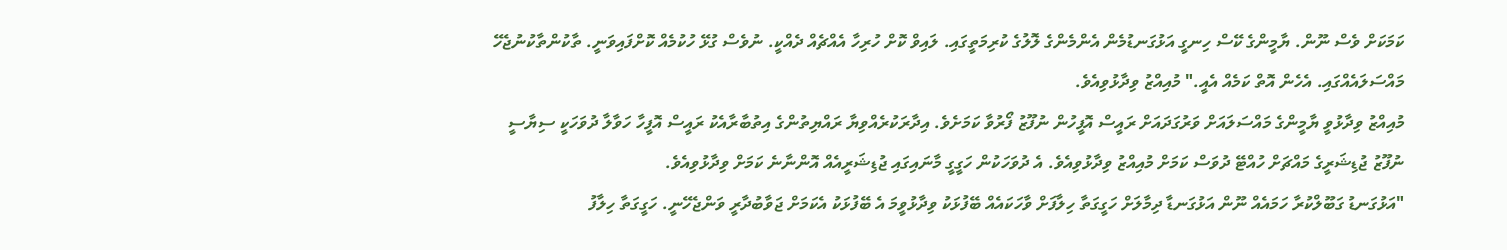ކަމަކަށް ވެސް ނޫން. ޔާމީންގެ ކޭސް ހިނގީ އަޅުގަނޑުމެން އެންމެންގެ ލޮލުގެ ކުރިމަތީގައި. ލައިވް ކޮށް ހުރިހާ އެއްޗެއް ދެއްކީ. ނުވެސް ގުޅޭ ހުކުމެއް ކޮށްފައިވަނީ. ތާކުންތާކުނުޖެހޭ މައްސަލައެއްގައި. އެހެން އޮތް ކަމެއް އެއީ." މުއިއްޒު ވިދާޅުވިއެވެ.
މުއިއްޒު ވިދާޅުވީ ޔާމީންގެ މައްސަލައަށް ވަރުގަދައަށް ރައީސް އޮފީހުން ނުފޫޒު ފޯރުވާ ކަމަށެވެ. އިދާރަކުރެއްވިޔާ ރައްޔިތުންގެ އިތުބާރާއެކު ރައީސް އޮފީހާ ހަވާލާ ދުވަހަކީ ސިޔާސީ ނުފޫޒު ޖުޑިޝަރީގެ މައްޗަށް ހުއްޓޭ ދުވަސް ކަމަށް މުއިއްޒު ވިދާޅުވިއެވެ. އެ ދުވަހަކުން ހަގީގީ މާނައިގައި ޖުޑިޝަރީއެއް އޮންނާނެ ކަމަށް ވިދާޅުވިއެވެ.
"އަޅުގަނޑު ގަބޫލްކުރާ ހަމައެއް ނޫން އަޅުގަނޑާ ދިމާލަށް ހަގީގަތާ ހިލާފަށް ވާހަކައެއް ބޭފުޅަކު ވިދާޅުވީމަ އެ ބޭފުޅަކު އެކަމަށް ޖަވާބުދާރީ ވަންޖެހޭނީ. ހަގީގަތާ ހިލާފު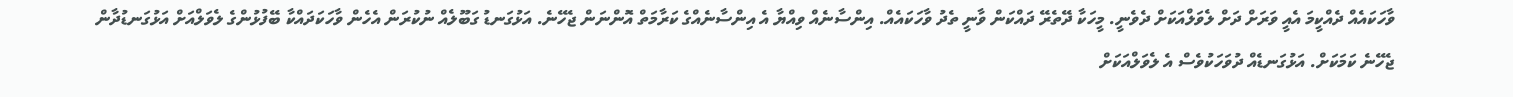ވާހަކައެއް ދެއްކީމަ އެއީ ވަރަށް ދަށް ލެވަލްއަކަށް ދެވެނީ. މީހަކާ ދޭތެރޭ ދައްކަން ވާނީ ތެދު ވާހަކައެއް. އިންސާނެއް ވިއްޔާ އެ އިންސާނެއްގެ ކަރާމަތް އޮންނަން ޖެހޭނެ. އަޅުގަނޑު ގަބޫލެއް ނުކުރަން އެހެން ވާހަކަދައްކާ ބޭފުޅުންގެ ލެވަލްއަށް އަޅުގަނޑުދާން ޖެހޭނެ ކަމަކަށް. އަޅުގަނޑެއް ދުވަހަކުވެސް އެ ލެވަލްއަކަށް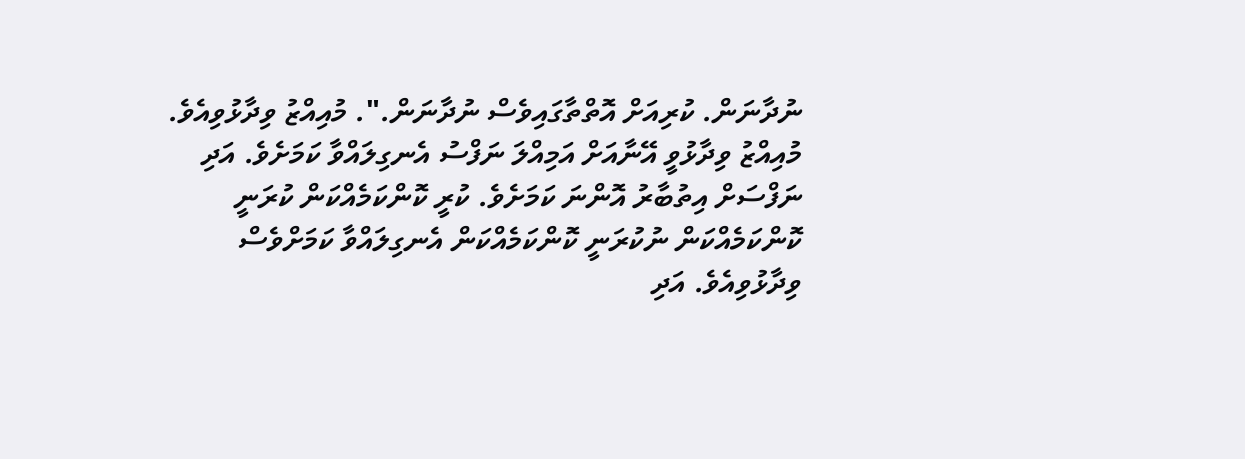ނުދާނަން. ކުރިއަށް އޮތްތާގައިވެސް ނުދާނަން.". މުއިއްޒު ވިދާޅުވިއެވެ.
މުއިއްޒު ވިދާޅުވީ އޭނާއަށް އަމިއްލަ ނަފްސު އެނގިލައްވާ ކަމަށެވެ. އަދި ނަފްސަށް އިތުބާރު އޮންނަ ކަމަށެވެ. ކުރީ ކޮންކަމެއްކަން ކުރަނީ ކޮންކަމެއްކަން ނުކުރަނީ ކޮންކަމެއްކަން އެނގިލައްވާ ކަމަށްވެސް ވިދާޅުވިއެވެ. އަދި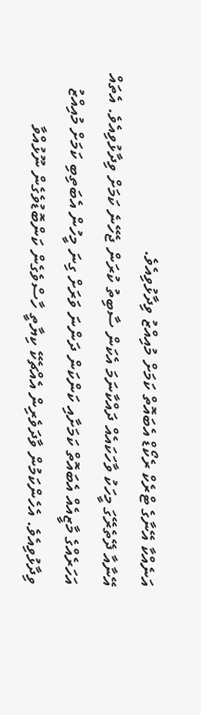އަނެއްކާ އޭނާގެ ޓްރެކް ރެކޯޑް އެބައޮތް ކަމަށް މުއިއްޒު ވިދާޅުވިއެވެ.
އޭނާއާ ދޭތެރޭގަ މީހަކު ވާހަކައެއް ދައްކާނަމަ އެކަން ސާބިތު ކުރަން ޖެހޭނެ ކަމަށް ވިދާޅުވިއެވެ. އެތައް އަހަރެއްގެ މާޒީއެއް އެބައޮތް ކަމަށާއި ކަންކަން ދަންނަ ވަރަށް ގިނަ މީހުން އެބަތިބި ކަމަށް މުއިއްޒު ވިދާޅުވިއެވެ. އެހެންކަމުން ވާދަވެރިން އެއްޗެކޭ ކިޔާތީ ހާސްވެގެން ކަންބޮޑުވެގެން ނޫޅުއްވާ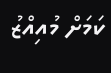ކަމަށް މުއިއްޒު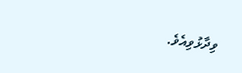ވިދާޅުވިއެވެ.